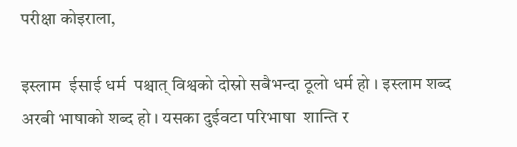परीक्षा कोइराला,

इस्लाम  ईसाई धर्म  पश्चात् विश्वको दोस्रो सबैभन्दा ठूलो धर्म हो । इस्लाम शब्द अरबी भाषाको शब्द हो । यसका दुईवटा परिभाषा  शान्ति र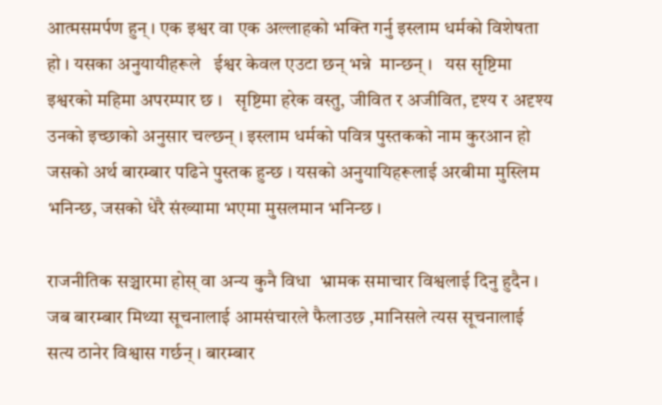आत्मसमर्पण हुन् । एक इश्वर वा एक अल्लाहको भक्ति गर्नु इस्लाम धर्मको विशेषता हो । यसका अनुयायीहरूले   ईश्वर केवल एउटा छन् भन्ने  मान्छन् ।   यस सृष्टिमा इश्वरको महिमा अपरम्पार छ ।   सृष्टिमा हरेक वस्तु, जीवित र अजीवित, दृश्य र अदृश्य उनको इच्छाको अनुसार चल्छन् । इस्लाम धर्मको पवित्र पुस्तकको नाम कुरआन हो जसको अर्थ बारम्बार पढिने पुस्तक हुन्छ । यसको अनुयायिहरूलाई अरबीमा मुस्लिम भनिन्छ, जसको धेरै संख्यामा भएमा मुसलमान भनिन्छ ।

राजनीतिक सञ्चारमा होस् वा अन्य कुनै विधा  भ्रामक समाचार विश्वलाई दिनु हुदैन ।  जब बारम्बार मिथ्या सूचनालाई आमसंचारले फैलाउछ ,मानिसले त्यस सूचनालाई सत्य ठानेर विश्वास गर्छन् । बारम्बार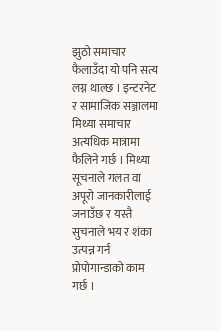झुठो समाचार  फैलाउँदा यो पनि सत्य लग्न थाल्छ । इन्टरनेट र सामाजिक सञ्जालमा मिथ्या समाचार अत्यधिक मात्रामा फैलिने गर्छ । मिथ्या सूचनाले गलत वा अपूरो जानकारीलाई जनाउँछ र यस्तै  सुचनाले भय र शंका उत्पन्न गर्न प्रोपोगान्डाको काम गर्छ ।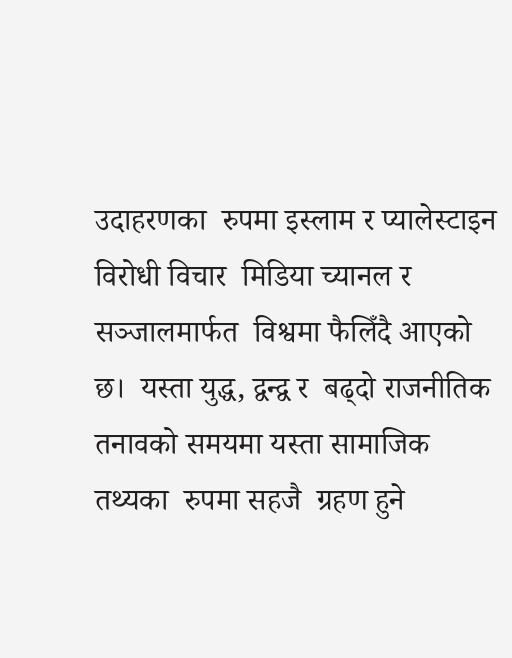उदाहरणका  रुपमा इस्लाम र प्यालेस्टाइन विरोधी विचार  मिडिया च्यानल र सञ्जालमार्फत  विश्वमा फैलिँदै आएको छ।  यस्ता युद्ध, द्वन्द्व र  बढ्दो राजनीतिक तनावको समयमा यस्ता सामाजिक तथ्यका  रुपमा सहजै  ग्रहण हुने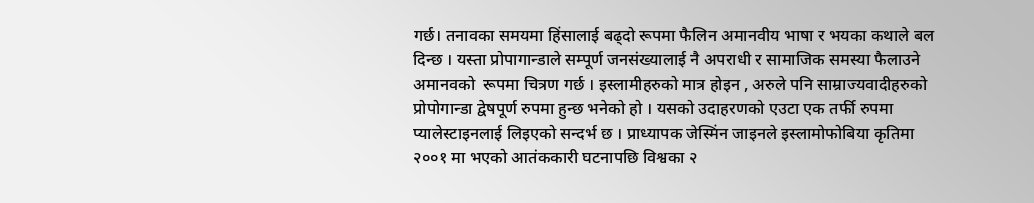गर्छ। तनावका समयमा हिंसालाई बढ्दो रूपमा फैलिन अमानवीय भाषा र भयका कथाले बल दिन्छ । यस्ता प्रोपागान्डाले सम्पूर्ण जनसंख्यालाई नै अपराधी र सामाजिक समस्या फैलाउने अमानवको  रूपमा चित्रण गर्छ । इस्लामीहरुको मात्र होइन , अरुले पनि साम्राज्यवादीहरुको प्रोपोगान्डा द्वेषपूर्ण रुपमा हुन्छ भनेको हो । यसको उदाहरणको एउटा एक तर्फी रुपमा प्यालेस्टाइनलाई लिइएको सन्दर्भ छ । प्राध्यापक जेस्मिंन जाइनले इस्लामोफोबिया कृतिमा २००१ मा भएको आतंककारी घटनापछि विश्वका २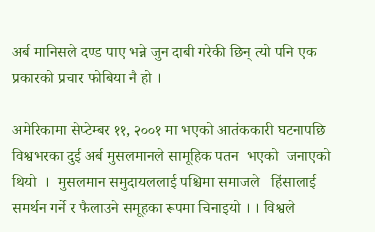अर्ब मानिसले दण्ड पाए भन्ने जुन दाबी गरेकी छिन् त्यो पनि एक प्रकारको प्रचार फोबिया नै हो ।

अमेरिकामा सेप्टेम्बर ११, २००१ मा भएको आतंककारी घटनापछि विश्वभरका दुई अर्ब मुसलमानले सामूहिक पतन  भएको  जनाएको थियो  ।  मुसलमान समुदायललाई पश्चिमा समाजले   हिंसालाई समर्थन गर्ने र फैलाउने समूहका रूपमा चिनाइयो । । विश्वले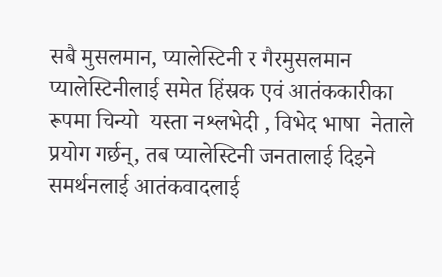सबै मुसलमान, प्यालेस्टिनी र गैरमुसलमान प्यालेस्टिनीलाई समेत हिंस्रक एवं आतंककारीका रूपमा चिन्यो  यस्ता नश्लभेदी , विभेद भाषा  नेताले प्रयोग गर्छन्, तब प्यालेस्टिनी जनतालाई दिइने समर्थनलाई आतंकवादलाई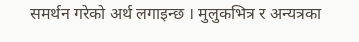समर्थन गरेको अर्थ लगाइन्छ । मुलुकभित्र र अन्यत्रका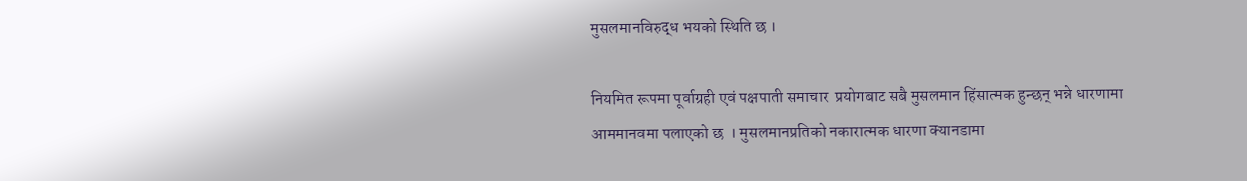मुसलमानविरुद्ध भयको स्थिति छ ।

नियमित रूपमा पूर्वाग्रही एवं पक्षपाती समाचार  प्रयोगबाट सबै मुसलमान हिंसात्मक हुन्छन् भन्ने धारणामा आममानवमा पलाएको छ  । मुसलमानप्रतिको नकारात्मक धारणा क्यानडामा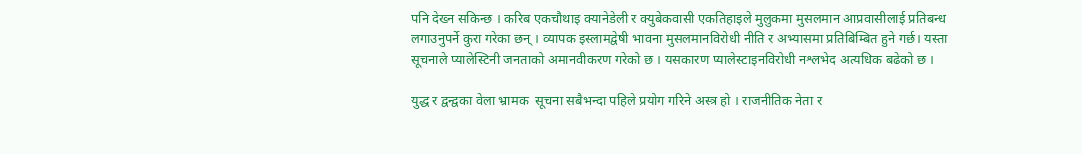पनि देख्न सकिन्छ । करिब एकचौथाइ क्यानेडेली र क्युबेकवासी एकतिहाइले मुलुकमा मुसलमान आप्रवासीलाई प्रतिबन्ध लगाउनुपर्ने कुरा गरेका छन् । व्यापक इस्लामद्वेषी भावना मुसलमानविरोधी नीति र अभ्यासमा प्रतिबिम्बित हुने गर्छ। यस्ता  सूचनाले प्यालेस्टिनी जनताको अमानवीकरण गरेको छ । यसकारण प्यालेस्टाइनविरोधी नश्लभेद अत्यधिक बढेको छ ।

युद्ध र द्वन्द्वका वेला भ्रामक  सूचना सबैभन्दा पहिले प्रयोग गरिने अस्त्र हो । राजनीतिक नेता र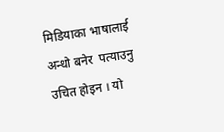मिडियाका भाषालाई अन्धो बनेर  पत्याउनु उचित होइन । यो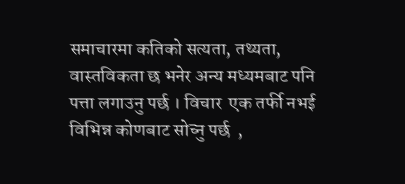समाचारमा कतिको सत्यता, तथ्यता, वास्तविकता छ भनेर अन्य मध्यमबाट पनि पत्ता लगाउनु पर्छ । विचार  एक तर्फी नभई  विभिन्न कोणबाट सोच्नु पर्छ  ,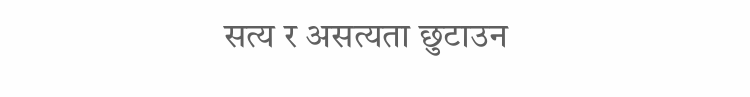सत्य र असत्यता छुटाउन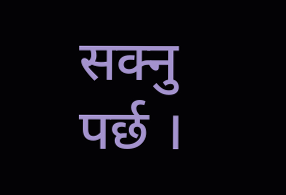सक्नु पर्छ ।